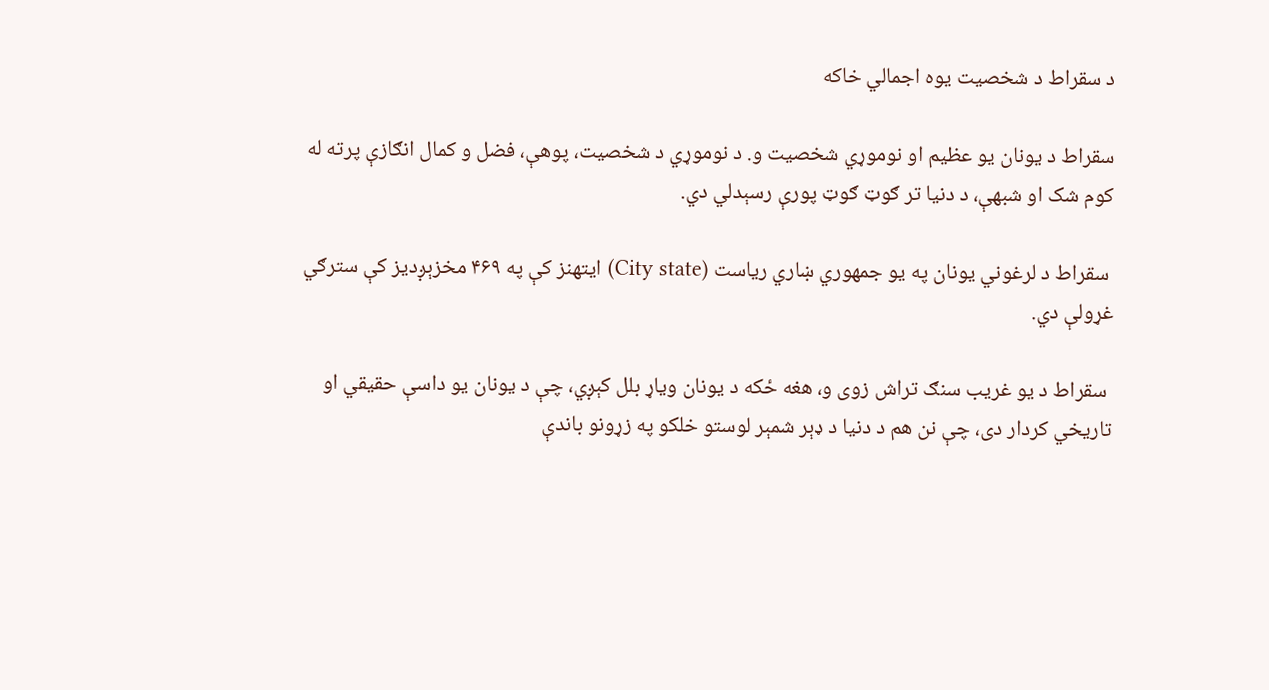د سقراط د شخصيت يوه اجمالي خاكه

سقراط د يونان يو عظيم او نوموړي شخصيت و. د نوموړي د شخصيت، پوهې، فضل و كمال انګازې پرته له کوم شک او شبهې، د دنيا تر ګوټ ګوټ پورې رسېدلي دي.

 سقراط د لرغوني يونان په يو جمهوري ښاري رياست (City state) ايتهنز كې په ۴۶۹ مخزېږديز كې سترګي غړولې دي.

 سقراط د يو غريب سنګ تراش زوی و، هغه ځکه د يونان ویاړ بلل کېږي، چې د يونان يو داسې حقيقي او تاريخي كردار دى، چې نن هم د دنيا د ډېر شمېر لوستو خلکو په زړونو باندې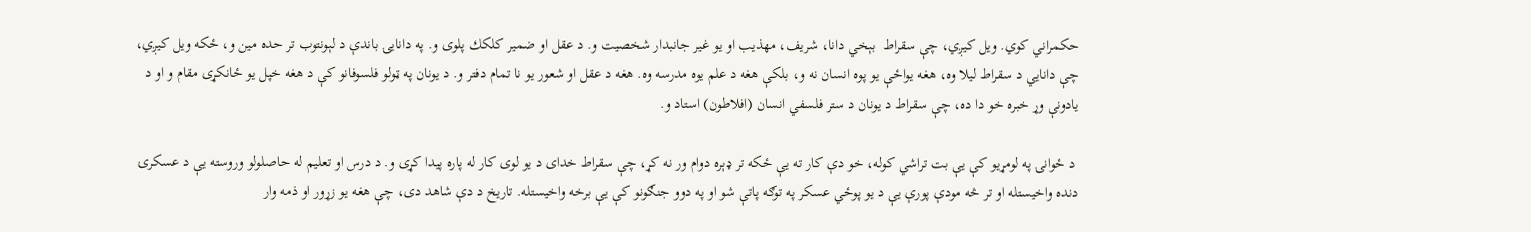حكمراني كوي. ويل كيږي، چې سقراط  بېخي دانا، شريف، مهذيب او يو غير جانبدار شخصيت و. د عقل او ضمير كلكك پلوى و. په دانايۍ باندې د لېونتوب تر حده مين و، ځكه ويل كيږي، چې دانايي د سقراط ليلا وه، هغه یواځې يو پوه انسان نه و، بلكې هغه د علم يوه مدرسه وه. هغه د عقل او شعور يو نا تمام دفتر و. د يونان په ټولو فلسوفانو كې د هغه خپل يو ځانكړى مقام و او د يادونې وړ خبره خو دا ده، چې سقراط د يونان د ستر فلسفي انسان (افلاطون) استاد و.

 د ځوانۍ په لومړیو کې یې بت تراشي کوله، خو دې كار ته يې ځكه تر ډېره دوام ور نه كړ، چې سقراط خداى د يو لوی كار له پاره پيدا كړى و. د درس او تعليم له حاصلولو وروسته یې د عسكرۍ دنده واخیستله او تر څه مودې پورې یې د يو پوځي عسكر په توګه پاتې شو او په دوو جنګونو كې يې برخه واخيستله. تاريخ د دې شاهد دی، چې هغه يو زړور او ذمه وار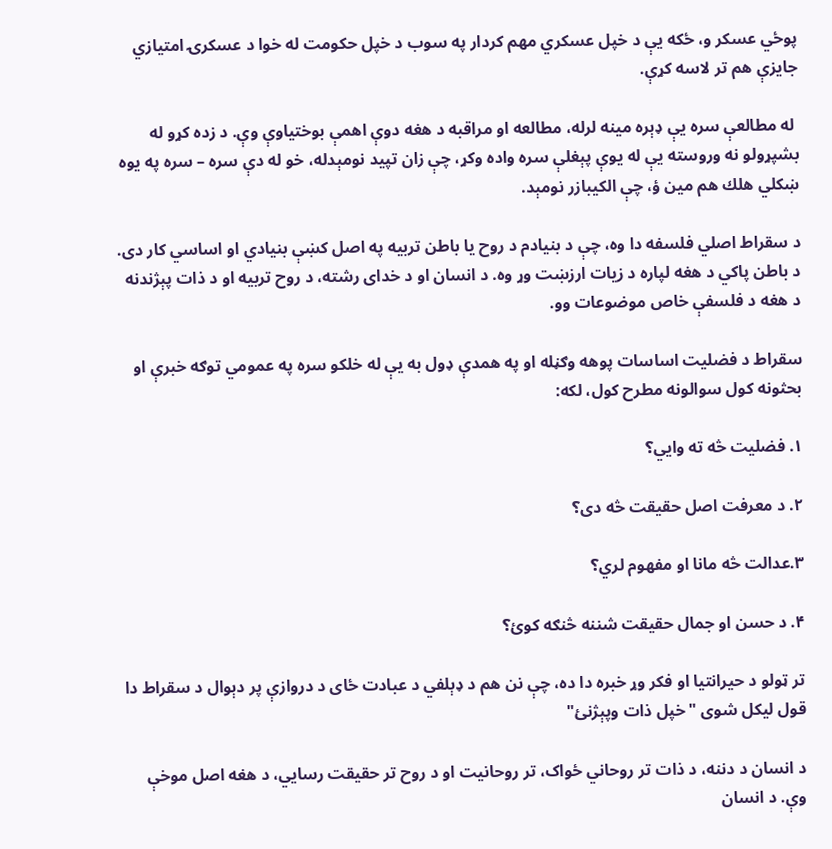پوځي عسكر و، ځكه يې د خپل عسكري مهم كردار په سوب د خپل حكومت له خوا د عسكرۍ امتيازي جایزې هم تر لاسه كړې.

 له مطالعې سره یې ډېره مينه لرله، مطالعه او مراقبه د هغه دوې اهمې بوختیاوې وې. د زده کړو له بشپړولو نه وروسته یې له يوې پېغلې سره واده وكړ، چې زان تپيد نومېدله، خو له دې سره – سره په يوه ښكلي هلك هم مين ؤ، چې الكيبازر نومېد.

د سقراط اصلي فلسفه دا وه، چې د بنيادم د روح يا باطن تربيه په اصل كښې بنيادي او اساسي كار دى. د باطن پاكي د هغه لپاره د زيات ارزښت وړ وه. د انسان او د خداى رشته، د روح تربيه او د ذات پېژندنه د هغه د فلسفې خاص موضوعات وو.

سقراط د فضلیت اساسات پوهه وګڼله او په همدې ډول به یې له خلکو سره په عمومي توګه خبرې او بحثونه کول سوالونه مطرح کول، لکه:

۱. فضليت څه ته وایي؟

۲. د معرفت اصل حقيقت څه دى؟

۳.عدالت څه مانا او مفهوم لري؟

۴. د حسن او جمال حقيقت شننه څنګه کوئ؟

تر ټولو د حیرانتیا او فکر وړ خبره دا ده، چې نن هم د ډېلفي د عبادت ځای د دروازې پر دېوال د سقراط دا قول لیکل شوی "خپل ذات وپېژنئ"

د انسان د دننه، د ذات تر روحاني ځواک، تر روحانيت او د روح تر حقيقت رسایي، د هغه اصل موخې وې. د انسان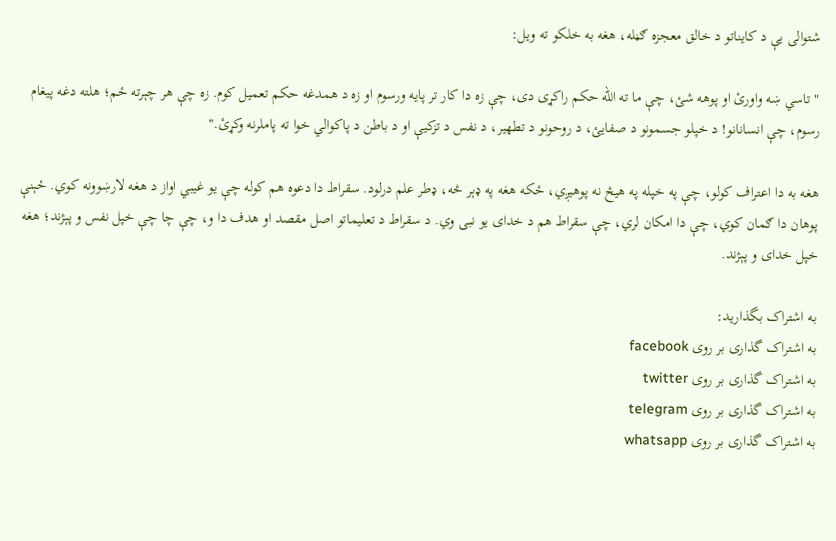شتوالی یې د کایناتو د خالق معجزه ګڼله، هغه به خلکو ته ویل:

" تاسي ښه واورئ او پوهه شئ، چې ما ته الله حكم راكړى دى، چې زه دا كار تر پایه ورسوم او زه د همدغه حكم تعميل كوم. زه چې هر چېرته ځم؛ هلته دغه پيغام رسوم، چې انسانانو! د خپلو جسمونو د صفايئ، د روحونو د تطهير، د نفس د تزكيې او د باطن د پاكوالي خوا ته پاملرنه وکړئ."

هغه به دا اعتراف كولو، چې په خپله په هيڅ نه پوهيږي، ځكه هغه په ډېر څه، ډطر علم درلود. سقراط دا دعوه هم كوله چې يو غيبي اواز د هغه لارښوونه كوي. ځېنې پوهان دا ګمان كوي، چې دا امكان لري، چې سقراط هم د خداى يو نبى وي. د سقراط د تعليماتو اصل مقصد او هدف دا و، چې چا چې خپل نفس و پېژند؛ هغه خپل خداى و پېژند.

به اشتراک بگذارید:
به اشتراک گذاری بر روی facebook
به اشتراک گذاری بر روی twitter
به اشتراک گذاری بر روی telegram
به اشتراک گذاری بر روی whatsapp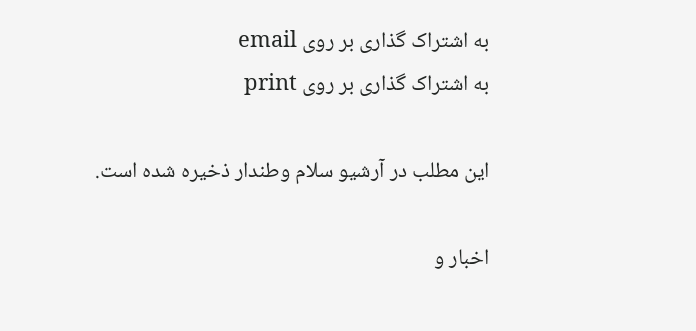به اشتراک گذاری بر روی email
به اشتراک گذاری بر روی print

این مطلب در آرشیو سلام وطندار ذخیره شده است.

اخبار و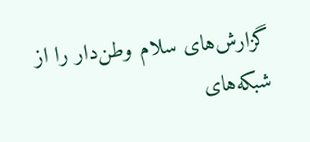گزارش‌های سلام وطن‌دار را از شبکه‌های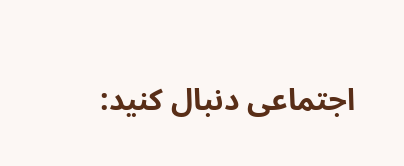اجتماعی دنبال کنید: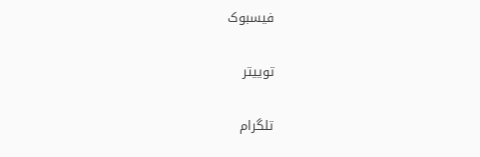فیسبوک

توییتر

تلگرام